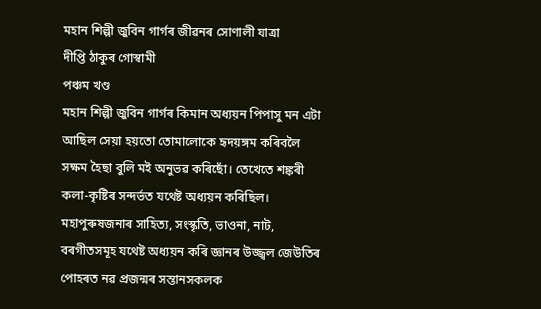মহান শিল্পী জুবিন গাৰ্গৰ জীৱনৰ সোণালী যাত্রা
দীপ্তি ঠাকুৰ গোস্বামী
পঞ্চম খণ্ড
মহান শিল্পী জুবিন গাৰ্গৰ কিমান অধ্যয়ন পিপাসু মন এটা আছিল সেয়া হয়তো তোমালোকে হৃদয়ঙ্গম কৰিবলৈ সক্ষম হৈছা বুলি মই অনুভৱ কৰিছোঁ। তেখেতে শঙ্কৰী কলা-কৃষ্টিৰ সন্দৰ্ভত যথেষ্ট অধ্যয়ন কৰিছিল। মহাপুৰুষজনাৰ সাহিত্য, সংস্কৃতি, ভাওনা, নাট, বৰগীতসমূহ যথেষ্ট অধ্যয়ন কৰি জ্ঞানৰ উজ্জ্বল জেউতিৰ পোহৰত নৱ প্ৰজন্মৰ সন্তানসকলক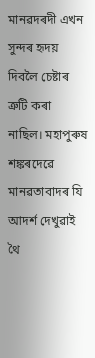মানৱদৰদী এখন সুন্দৰ হৃদয় দিবলৈ চেষ্টাৰ ত্রুটি কৰা নাছিল। মহাপুৰুষ শঙ্কৰদেৱে মানৱতাবাদৰ যি আদর্শ দেখুৱাই থৈ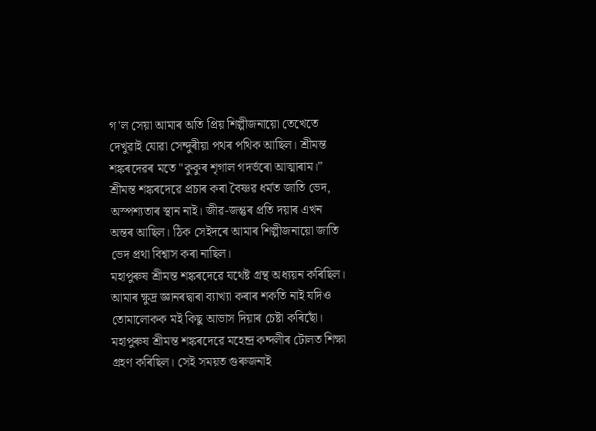গ'ল সেয়া আমাৰ অতি প্রিয় শিল্পীজনায়ো তেখেতে দেখুৱাই যোৱা সেন্দুৰীয়া পথৰ পথিক আছিল। শ্ৰীমন্ত শঙ্কৰদেৱৰ মতে "কুকুৰ শৃগাল গদৰ্ভৰো আত্মাৰাম।”
শ্ৰীমন্ত শঙ্কৰদেৱে প্ৰচাৰ কৰা বৈষ্ণৱ ধৰ্মত জাতি ভেদ, অস্পশ্যতাৰ স্থান নাই। জীৱ-জন্তুৰ প্ৰতি দয়াৰ এখন অন্তৰ আছিল। ঠিক সেইদৰে আমাৰ শিল্পীজনায়ো জাতি ভেদ প্রথা বিশ্বাস কৰা নাছিল।
মহাপুৰুষ শ্ৰীমন্ত শঙ্কৰদেৱে যথেষ্ট গ্রন্থ অধ্যয়ন কৰিছিল। আমাৰ ক্ষুদ্ৰ জ্ঞানৰদ্বাৰা ব্যাখ্যা কৰাৰ শকতি নাই যদিও তোমালোকক মই কিছু আভাস দিয়াৰ চেষ্টা কৰিছোঁ।
মহাপুৰুষ শ্রীমন্ত শঙ্কৰদেৱে মহেন্দ্ৰ কন্দলীৰ টোলত শিক্ষা গ্রহণ কৰিছিল। সেই সময়ত গুৰুজনাই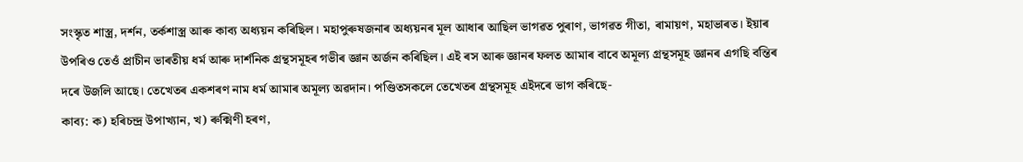সংস্কৃত শাস্ত্র, দর্শন, তর্কশাস্ত্ৰ আৰু কাব্য অধ্যয়ন কৰিছিল। মহাপুৰুষজনাৰ অধ্যয়নৰ মূল আধাৰ আছিল ভাগৱত পুৰাণ, ভাগৱত গীতা, ৰামায়ণ, মহাভাৰত। ইয়াৰ উপৰিও তেওঁ প্রাচীন ভাৰতীয় ধর্ম আৰু দার্শনিক গ্ৰন্থসমূহৰ গভীৰ জ্ঞান অৰ্জন কৰিছিল। এই ৰস আৰু জ্ঞানৰ ফলত আমাৰ বাবে অমূল্য গ্রন্থসমূহ জ্ঞানৰ এগছি বন্তিৰ দৰে উজলি আছে। তেখেতৰ একশৰণ নাম ধৰ্ম আমাৰ অমূল্য অৱদান। পণ্ডিতসকলে তেখেতৰ গ্ৰন্থসমূহ এইদৰে ভাগ কৰিছে-
কাব্য: ক) হৰিচন্দ্ৰ উপাখ্যান, খ) ৰুক্মিণী হৰণ,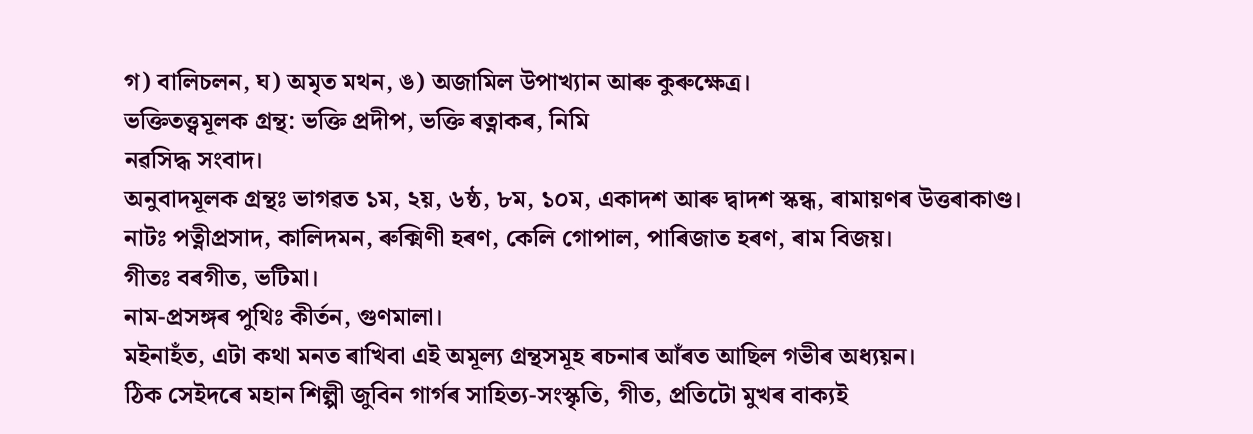গ) বালিচলন, ঘ) অমৃত মথন, ঙ) অজামিল উপাখ্যান আৰু কুৰুক্ষেত্র।
ভক্তিতত্ত্বমূলক গ্রন্থ: ভক্তি প্রদীপ, ভক্তি ৰত্নাকৰ, নিমি
নৱসিদ্ধ সংবাদ।
অনুবাদমূলক গ্রন্থঃ ভাগৱত ১ম, ২য়, ৬ষ্ঠ, ৮ম, ১০ম, একাদশ আৰু দ্বাদশ স্কন্ধ, ৰামায়ণৰ উত্তৰাকাণ্ড।
নাটঃ পত্নীপ্রসাদ, কালিদমন, ৰুক্মিণী হৰণ, কেলি গোপাল, পাৰিজাত হৰণ, ৰাম বিজয়।
গীতঃ বৰগীত, ভটিমা।
নাম-প্রসঙ্গৰ পুথিঃ কীর্তন, গুণমালা।
মইনাহঁত, এটা কথা মনত ৰাখিবা এই অমূল্য গ্রন্থসমূহ ৰচনাৰ আঁৰত আছিল গভীৰ অধ্যয়ন।
ঠিক সেইদৰে মহান শিল্পী জুবিন গাৰ্গৰ সাহিত্য-সংস্কৃতি, গীত, প্ৰতিটো মুখৰ বাক্যই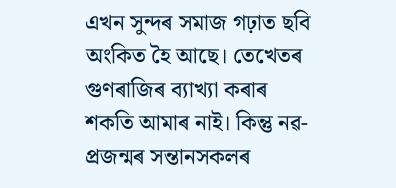এখন সুন্দৰ সমাজ গঢ়াত ছবি অংকিত হৈ আছে। তেখেতৰ গুণৰাজিৰ ব্যাখ্যা কৰাৰ শকতি আমাৰ নাই। কিন্তু নৱ-প্ৰজন্মৰ সন্তানসকলৰ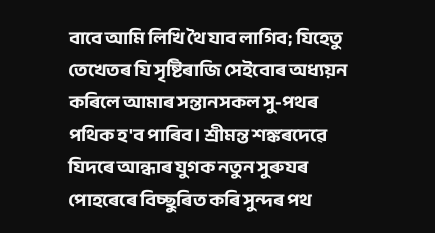বাবে আমি লিখি থৈ যাব লাগিব; যিহেতু তেখেতৰ যি সৃষ্টিৰাজি সেইবোৰ অধ্যয়ন কৰিলে আমাৰ সন্তানসকল সু-পথৰ পথিক হ'ব পাৰিব। শ্রীমন্ত শঙ্কৰদেৱে যিদৰে আন্ধাৰ যুগক নতুন সুৰুযৰ পোহৰেৰে বিচ্ছুৰিত কৰি সুন্দৰ পথ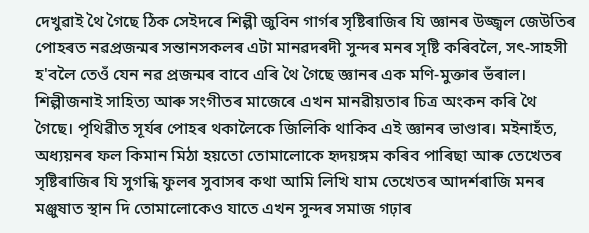দেখুৱাই থৈ গৈছে ঠিক সেইদৰে শিল্পী জুবিন গাৰ্গৰ সৃষ্টিৰাজিৰ যি জ্ঞানৰ উজ্জ্বল জেউতিৰ পোহৰত নৱপ্ৰজন্মৰ সন্তানসকলৰ এটা মানৱদৰদী সুন্দৰ মনৰ সৃষ্টি কৰিবলৈ, সৎ-সাহসী হ'বলৈ তেওঁ যেন নৱ প্ৰজন্মৰ বাবে এৰি থৈ গৈছে জ্ঞানৰ এক মণি-মুক্তাৰ ভঁৰাল। শিল্পীজনাই সাহিত্য আৰু সংগীতৰ মাজেৰে এখন মানৱীয়তাৰ চিত্ৰ অংকন কৰি থৈ গৈছে। পৃথিৱীত সূৰ্যৰ পোহৰ থকালৈকে জিলিকি থাকিব এই জ্ঞানৰ ভাণ্ডাৰ। মইনাহঁত, অধ্যয়নৰ ফল কিমান মিঠা হয়তো তোমালোকে হৃদয়ঙ্গম কৰিব পাৰিছা আৰু তেখেতৰ সৃষ্টিৰাজিৰ যি সুগন্ধি ফুলৰ সুবাসৰ কথা আমি লিখি যাম তেখেতৰ আদৰ্শৰাজি মনৰ মঞ্জুষাত স্থান দি তোমালোকেও যাতে এখন সুন্দৰ সমাজ গঢ়াৰ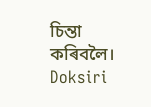চিন্তা কৰিবলৈ।
Doksiri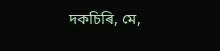দকচিৰি, মে,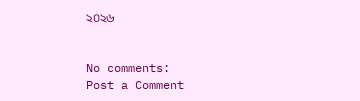২০২৬


No comments:
Post a Comment